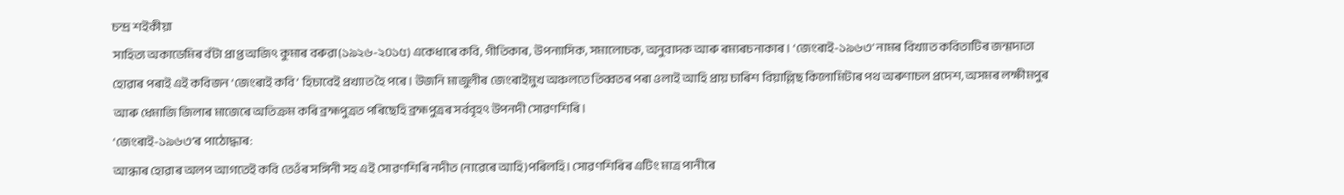চন্দ্ৰ শইকীয়া
সাহিত্য অকাডেমিৰ বঁটা প্রাপ্ত অজিৎ কুমাৰ বৰুৱা(১৯২৬-২০১৫) একেধাৰে কবি, গীতিকাৰ, উপন্যাসিক, সমালোচক, অনুবাদক আৰু ৰম্যৰচনাকাৰ। ‘জেংৰাই-১৯৬৩’ নামৰ বিখ্যাত কবিতাটিৰ জন্মদাতা হোৱাৰ পৰাই এই কবিজন ‘জেংৰাই কবি’ হিচাবেই প্ৰখ্যাত হৈ পৰে। উজনি মাজুলীৰ জেংৰাইমুখ অঞ্চলতে তিব্বতৰ পৰা ওলাই আহি প্ৰায় চাৰিশ বিয়াল্লিছ কিলোমিটাৰ পথ অৰুণাচল প্ৰদেশ, অসমৰ লক্ষীমপুৰ আৰু ধেমাজি জিলাৰ মাজেৰে অতিক্ৰম কৰি ব্ৰহ্মপুত্ৰত পৰিছেহি ব্ৰহ্মপুত্ৰৰ সৰ্ববৃহৎ উপনদী সোৱণশিৰি।
‘জেংৰাই-১৯৬৩’ৰ পাঠোদ্ধাৰ:
আন্ধাৰ হোৱাৰ অলপ আগতেই কবি তেওঁৰ সঙ্গিনী সহ এই সোৱণশিৰি নদীত (নাৱেৰে আহি)পৰিলহি। সোৱণশিৰিৰ এটিং মাত্ৰ পানীৰে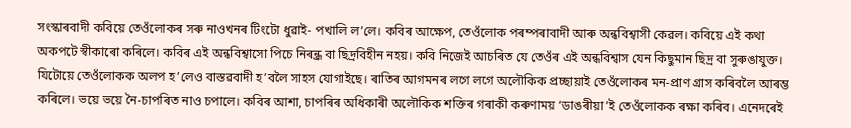সংস্কাৰবাদী কবিয়ে তেওঁলোকৰ সৰু নাওখনৰ টিংটো ধুৱাই- পখালি ল’লে। কবিৰ আক্ষেপ, তেওঁলোক পৰম্পৰাবাদী আৰু অন্ধবিশ্বাসী কেৱল। কবিয়ে এই কথা অকপটে স্বীকাৰো কৰিলে। কবিৰ এই অন্ধবিশ্বাসো পিচে নিৰন্ধ্ৰ বা ছিদ্ৰবিহীন নহয়। কবি নিজেই আচৰিত যে তেওঁৰ এই অন্ধবিশ্বাস যেন কিছুমান ছিদ্ৰ বা সুৰুঙাযুক্ত। যিটোয়ে তেওঁলোকক অলপ হ’লেও বাস্তৱবাদী হ’বলৈ সাহস যোগাইছে। ৰাতিৰ আগমনৰ লগে লগে অলৌকিক প্ৰচ্ছায়াই তেওঁলোকৰ মন-প্ৰাণ গ্ৰাস কৰিবলৈ আৰম্ভ কৰিলে। ভয়ে ভয়ে নৈ-চাপৰিত নাও চপালে। কবিৰ আশা, চাপৰিৰ অধিকাৰী অলৌকিক শক্তিৰ গৰাকী কৰুণাময় ‘ডাঙৰীয়া’ই তেওঁলোকক ৰক্ষা কৰিব। এনেদৰেই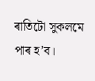ৰাতিটো সুকলমে পাৰ হ’ব।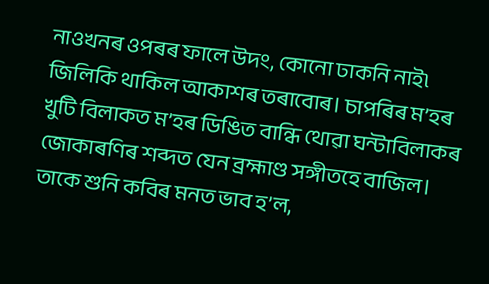নাওখনৰ ওপৰৰ ফালে উদং, কোনো ঢাকনি নাই৷ জিলিকি থাকিল আকাশৰ তৰাবোৰ। চাপৰিৰ ম’হৰ খুটি বিলাকত ম’হৰ ডিঙিত বান্ধি থোৱা ঘন্টাবিলাকৰ জোকাৰণিৰ শব্দত যেন ব্ৰহ্মাণ্ড সঙ্গীতহে বাজিল। তাকে শুনি কবিৰ মনত ভাব হ’ল,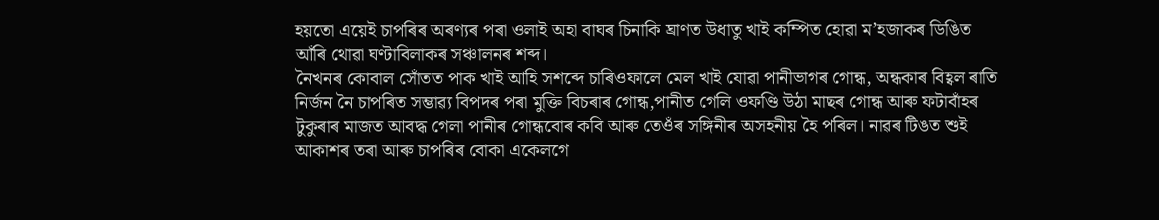হয়তো এয়েই চাপৰিৰ অৰণ্যৰ পৰা ওলাই অহা বাঘৰ চিনাকি ঘ্ৰাণত উধাতু খাই কম্পিত হোৱা ম’হজাকৰ ডিঙিত আঁৰি থোৱা ঘণ্টাবিলাকৰ সঞ্চালনৰ শব্দ।
নৈখনৰ কোবাল সোঁতত পাক খাই আহি সশব্দে চাৰিওফালে মেল খাই যোৱা পানীভাগৰ গোন্ধ, অন্ধকাৰ বিহ্বল ৰাতি নিৰ্জন নৈ চাপৰিত সম্ভাৱ্য বিপদৰ পৰা মুক্তি বিচৰাৰ গোন্ধ,পানীত গেলি ওফণ্ডি উঠা মাছৰ গোন্ধ আৰু ফটাবাঁহৰ টুকুৰাৰ মাজত আবদ্ধ গেলা পানীৰ গোন্ধবোৰ কবি আৰু তেওঁৰ সঙ্গিনীৰ অসহনীয় হৈ পৰিল। নাৱৰ টিঙত শুই আকাশৰ তৰা আৰু চাপৰিৰ বোকা একেলগে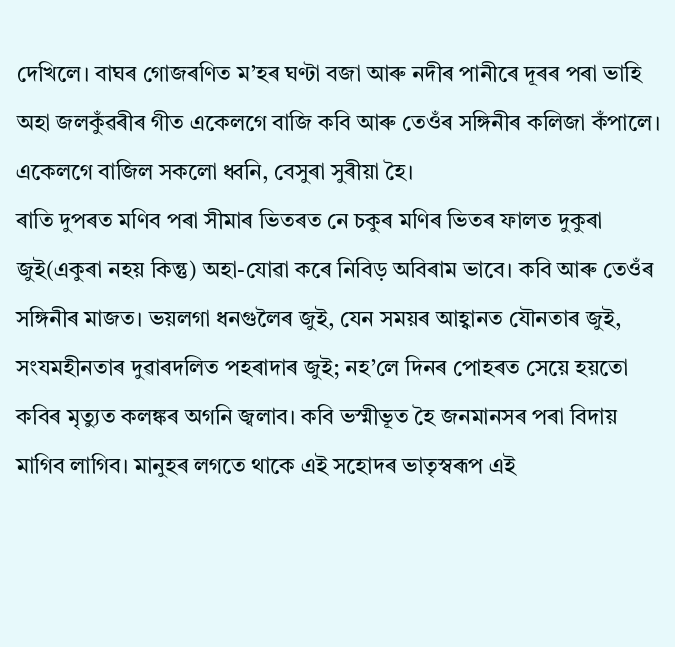দেখিলে। বাঘৰ গোজৰণিত ম’হৰ ঘণ্টা বজা আৰু নদীৰ পানীৰে দূৰৰ পৰা ভাহি অহা জলকুঁৱৰীৰ গীত একেলগে বাজি কবি আৰু তেওঁৰ সঙ্গিনীৰ কলিজা কঁপালে। একেলগে বাজিল সকলো ধ্বনি, বেসুৰা সুৰীয়া হৈ।
ৰাতি দুপৰত মণিব পৰা সীমাৰ ভিতৰত নে চকুৰ মণিৰ ভিতৰ ফালত দুকুৰা জুই(একুৰা নহয় কিন্তু) অহা-যোৱা কৰে নিবিড় অবিৰাম ভাবে। কবি আৰু তেওঁৰ সঙ্গিনীৰ মাজত। ভয়লগা ধনগুলৈৰ জুই, যেন সময়ৰ আহ্বানত যৌনতাৰ জুই, সংযমহীনতাৰ দুৱাৰদলিত পহৰাদাৰ জুই; নহ’লে দিনৰ পোহৰত সেয়ে হয়তো কবিৰ মৃত্যুত কলঙ্কৰ অগনি জ্বলাব। কবি ভস্মীভূত হৈ জনমানসৰ পৰা বিদায় মাগিব লাগিব। মানুহৰ লগতে থাকে এই সহোদৰ ভাতৃস্বৰূপ এই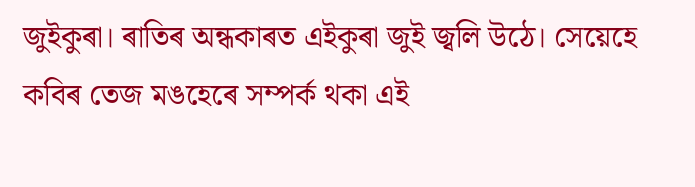জুইকুৰা। ৰাতিৰ অন্ধকাৰত এইকুৰা জুই জ্বলি উঠে। সেয়েহে কবিৰ তেজ মঙহেৰে সম্পৰ্ক থকা এই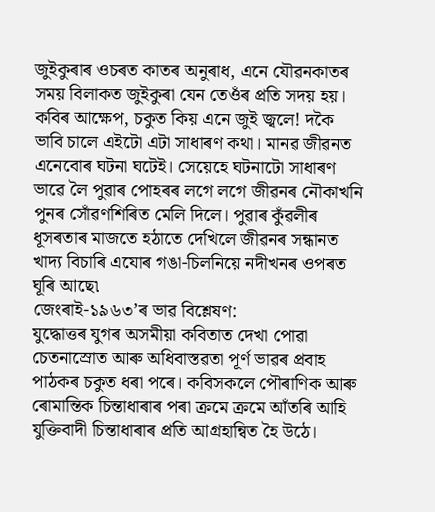জুইকুৰাৰ ওচৰত কাতৰ অনুৰাধ, এনে যৌৱনকাতৰ সময় বিলাকত জুইকুৰা যেন তেওঁৰ প্ৰতি সদয় হয়।
কবিৰ আক্ষেপ, চকুত কিয় এনে জুই জ্বলে! দকৈ ভাবি চালে এইটো এটা সাধাৰণ কথা। মানৱ জীৱনত এনেবোৰ ঘটনা ঘটেই। সেয়েহে ঘটনাটো সাধাৰণ ভাৱে লৈ পুৱাৰ পোহৰৰ লগে লগে জীৱনৰ নৌকাখনি পুনৰ সোঁৱণশিৰিত মেলি দিলে। পুৱাৰ কুঁৱলীৰ ধূসৰতাৰ মাজতে হঠাতে দেখিলে জীৱনৰ সন্ধানত খাদ্য বিচাৰি এযোৰ গঙা-চিলনিয়ে নদীখনৰ ওপৰত ঘূৰি আছে৷
জেংৰাই-১৯৬৩’ৰ ভাৱ বিশ্লেষণ:
যুদ্ধোত্তৰ যুগৰ অসমীয়া কবিতাত দেখা পোৱা চেতনাস্ৰোত আৰু অধিবাস্তৱতা পূৰ্ণ ভাৱৰ প্ৰবাহ পাঠকৰ চকুত ধৰা পৰে। কবিসকলে পৌৰাণিক আৰু ৰোমান্তিক চিন্তাধাৰাৰ পৰা ক্ৰমে ক্ৰমে আঁতৰি আহি যুক্তিবাদী চিন্তাধাৰাৰ প্ৰতি আগ্ৰহান্বিত হৈ উঠে।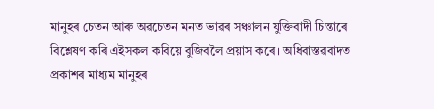মানুহৰ চেতন আৰু অৱচেতন মনত ভাৱৰ সঞ্চালন যুক্তিবাদী চিন্তাৰে বিশ্লেষণ কৰি এইসকল কবিয়ে বুজিবলৈ প্ৰয়াস কৰে। অধিবাস্তৱবাদত প্ৰকাশৰ মাধ্যম মানুহৰ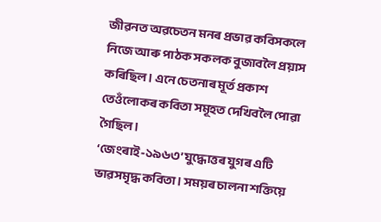জীৱনত অৱচেতন মনৰ প্ৰভাৱ কবিসকলে নিজে আৰু পাঠক সকলক বুজাবলৈ প্ৰয়াস কৰিছিল। এনে চেতনাৰ মূৰ্ত প্ৰকাশ তেওঁলোকৰ কবিতা সমূহত দেখিবলৈ পোৱা গৈছিল।
‘জেংৰাই-১৯৬৩’ যুদ্ধোত্তৰ যুগৰ এটি ভাৱসমৃদ্ধ কবিতা। সময়ৰ চালনা শক্তিয়ে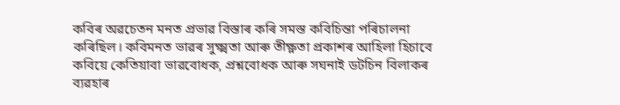কবিৰ অৱচেতন মনত প্ৰভাৱ বিস্তাৰ কৰি সমস্ত কবিচিন্তা পৰিচালনা কৰিছিল। কবিমনত ভাৱৰ সুক্ষ্মতা আৰু তীক্ষ্ণতা প্ৰকাশৰ আহিলা হিচাবে কবিয়ে কেতিয়াবা ভাৱবোধক, প্ৰশ্নবোধক আৰু সঘনাই ডটচিন বিলাকৰ ব্যৱহাৰ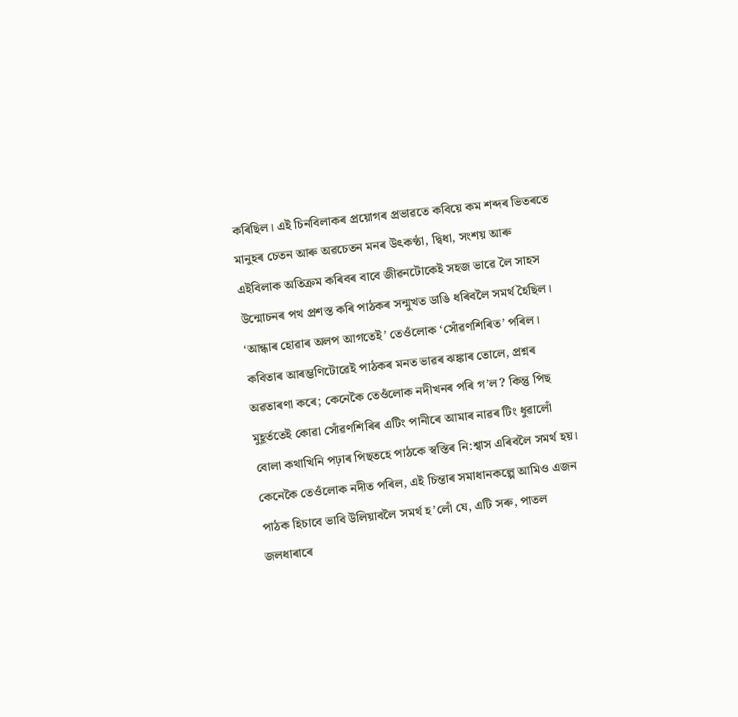কৰিছিল। এই চিনবিলাকৰ প্ৰয়োগৰ প্ৰভাৱতে কবিয়ে কম শব্দৰ ভিতৰতে মানুহৰ চেতন আৰু অৱচেতন মনৰ উৎকণ্ঠা, দ্বিধা, সংশয় আৰু এইবিলাক অতিক্ৰম কৰিবৰ বাবে জীৱনটোকেই সহজ ভাৱে লৈ সাহস উন্মোচনৰ পথ প্ৰশস্ত কৰি পাঠকৰ সন্মুখত ডাঙি ধৰিবলৈ সমৰ্থ হৈছিল।
‘আন্ধাৰ হোৱাৰ অলপ আগতেই’ তেওঁলোক ‘সোঁৱণশিৰিত’ পৰিল। কবিতাৰ আৰম্ভণিটোৱেই পাঠকৰ মনত ভাৱৰ ঝঙ্কাৰ তোলে, প্ৰশ্নৰ অৱতাৰণা কৰে; কেনেকৈ তেওঁলোক নদীখনৰ পৰি গ’ল? কিন্তু পিছ মুহূৰ্ততেই কোৱা সোঁৱণশিৰিৰ এটিং পানীৰে আমাৰ নাৱৰ টিং ধুৱালোঁ বোলা কথাখিনি পঢ়াৰ পিছতহে পাঠকে স্বস্তিৰ নি:শ্বাস এৰিবলৈ সমৰ্থ হয়। কেনেকৈ তেওঁলোক নদীত পৰিল, এই চিন্তাৰ সমাধানকল্পে আমিও এজন পাঠক হিচাবে ভাবি উলিয়াবলৈ সমৰ্থ হ’লোঁ যে, এটি সৰু, পাতল জলধাৰাৰে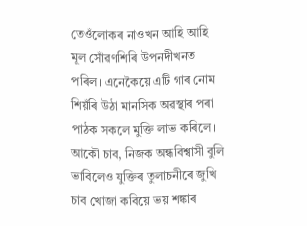তেওঁলোকৰ নাওখন আহি আহি মূল সোঁৱণশিৰি উপনদীখনত পৰিল। এনেকৈয়ে এটি গাৰ নোম শিয়ঁৰি উঠা মানসিক অৱস্থাৰ পৰা পাঠক সকলে মুক্তি লাভ কৰিলে।
আকৌ চাব, নিজক অন্ধবিশ্বাসী বুলি ভাবিলেও যুক্তিৰ তুলাচনীৰে জুখি চাব খোজা কবিয়ে ভয় শঙ্কাৰ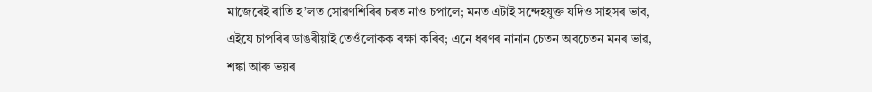মাজেৰেই ৰাতি হ’লত সোৱণশিৰিৰ চৰত নাও চপালে; মনত এটাই সন্দেহযুক্ত যদিও সাহসৰ ভাব, এইযে চাপৰিৰ ডাঙৰীয়াই তেওঁলোকক ৰক্ষা কৰিব; এনে ধৰণৰ নানান চেতন অবচেতন মনৰ ভাৱ, শঙ্কা আৰু ভয়ৰ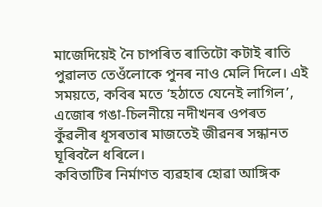মাজেদিয়েই নৈ চাপৰিত ৰাতিটো কটাই ৰাতি পুৱালত তেওঁলোকে পুনৰ নাও মেলি দিলে। এই সময়তে, কবিৰ মতে ‘হঠাতে যেনেই লাগিল’, এজোৰ গঙা-চিলনীয়ে নদীখনৰ ওপৰত কুঁৱলীৰ ধূসৰতাৰ মাজতেই জীৱনৰ সন্ধানত ঘূৰিবলৈ ধৰিলে।
কবিতাটিৰ নিৰ্মাণত ব্যৱহাৰ হোৱা আঙ্গিক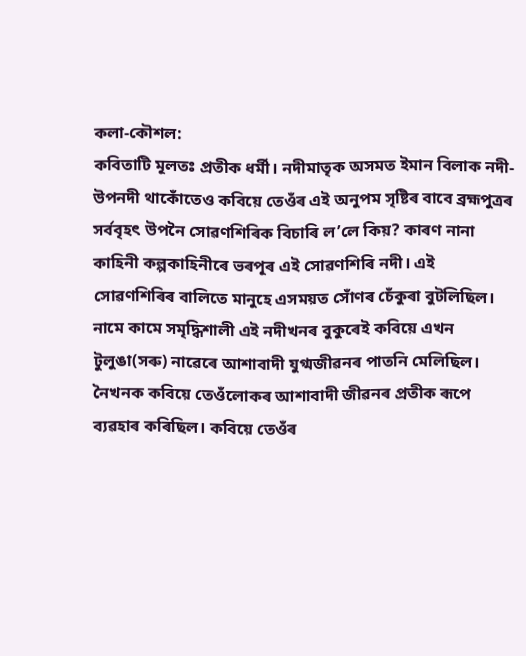কলা-কৌশল:
কবিতাটি মূলতঃ প্ৰতীক ধৰ্মী। নদীমাতৃক অসমত ইমান বিলাক নদী-উপনদী থাকোঁতেও কবিয়ে তেওঁৰ এই অনুপম সৃষ্টিৰ বাবে ব্ৰহ্মপুত্ৰৰ সৰ্ববৃহৎ উপনৈ সোৱণশিৰিক বিচাৰি ল’লে কিয়? কাৰণ নানা কাহিনী কল্পকাহিনীৰে ভৰপূৰ এই সোৱণশিৰি নদী। এই সোৱণশিৰিৰ বালিতে মানুহে এসময়ত সোঁণৰ চেঁকুৰা বুটলিছিল। নামে কামে সমৃদ্ধিশালী এই নদীখনৰ বুকুৰেই কবিয়ে এখন টুলুঙা(সৰু) নাৱেৰে আশাবাদী যুগ্মজীৱনৰ পাতনি মেলিছিল। নৈখনক কবিয়ে তেওঁলোকৰ আশাবাদী জীৱনৰ প্ৰতীক ৰূপে ব্যৱহাৰ কৰিছিল। কবিয়ে তেওঁৰ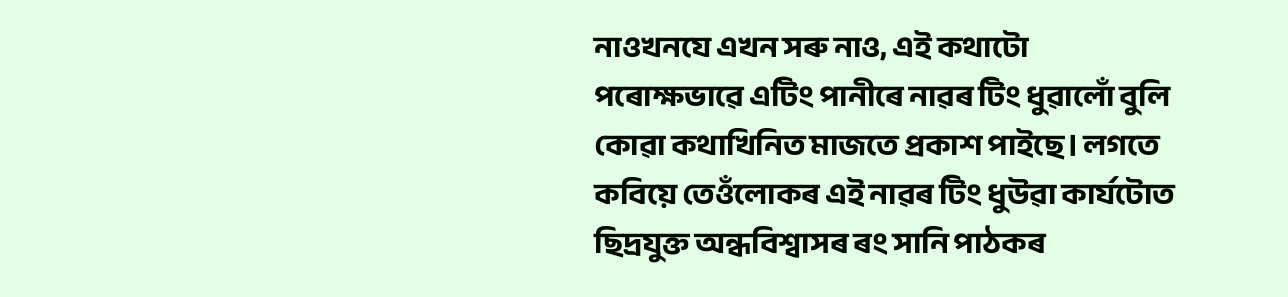নাওখনযে এখন সৰু নাও, এই কথাটো পৰোক্ষভাৱে এটিং পানীৰে নাৱৰ টিং ধুৱালোঁ বুলি কোৱা কথাখিনিত মাজতে প্ৰকাশ পাইছে। লগতে কবিয়ে তেওঁলোকৰ এই নাৱৰ টিং ধুউৱা কাৰ্যটোত ছিদ্ৰযুক্ত অন্ধবিশ্বাসৰ ৰং সানি পাঠকৰ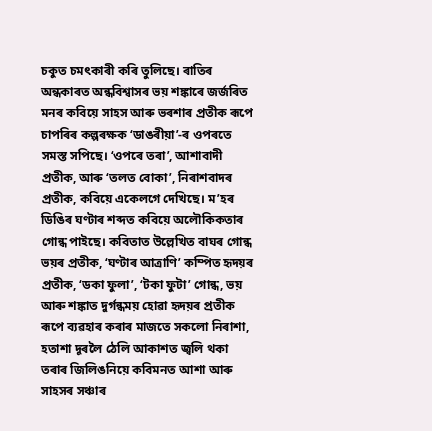চকুত চমৎকাৰী কৰি তুলিছে। ৰাতিৰ অন্ধকাৰত অন্ধবিশ্বাসৰ ভয় শঙ্কাৰে জৰ্জৰিত মনৰ কবিয়ে সাহস আৰু ভৰশাৰ প্ৰতীক ৰূপে চাপৰিৰ কল্পৰক্ষক ‘ডাঙৰীয়া’-ৰ ওপৰতে সমস্ত সপিছে। ‘ওপৰে তৰা’, আশাবাদী প্ৰতীক, আৰু ‘তলত বোকা’, নিৰাশবাদৰ প্ৰতীক, কবিয়ে একেলগে দেখিছে। ম’হৰ ডিঙিৰ ঘণ্টাৰ শব্দত কবিয়ে অলৌকিকতাৰ গোন্ধ পাইছে। কবিতাত উল্লেখিত বাঘৰ গোন্ধ ভয়ৰ প্ৰতীক, ‘ঘণ্টাৰ আত্ৰাণি’ কম্পিত হৃদয়ৰ প্ৰতীক, ‘ডকা ফুলা’, ‘টকা ফুটা’ গোন্ধ, ভয় আৰু শঙ্কাত দুৰ্গন্ধময় হোৱা হৃদয়ৰ প্ৰতীক ৰূপে ব্যৱহাৰ কৰাৰ মাজতে সকলো নিৰাশা, হতাশা দূৰলৈ ঠেলি আকাশত জ্বলি থকা তৰাৰ জিলিঙনিয়ে কবিমনত আশা আৰু সাহসৰ সঞ্চাৰ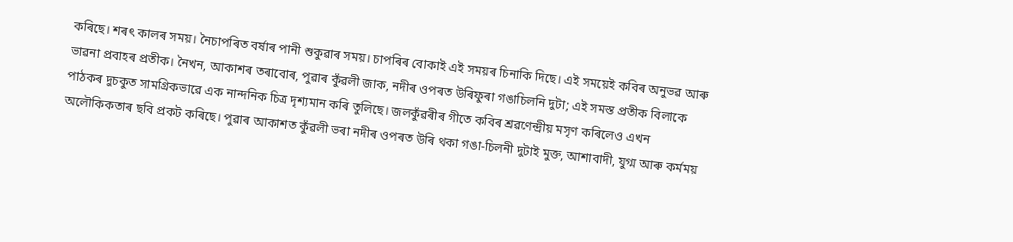কৰিছে। শৰৎ কালৰ সময়। নৈচাপৰিত বৰ্ষাৰ পানী শুকুৱাৰ সময়। চাপৰিৰ বোকাই এই সময়ৰ চিনাকি দিছে। এই সময়েই কবিৰ অনুভৱ আৰু ভাৱনা প্ৰবাহৰ প্ৰতীক। নৈখন, আকাশৰ তৰাবোৰ, পুৱাৰ কুঁৱলী জাক, নদীৰ ওপৰত উৰিফুৰা গঙাচিলনি দুটা; এই সমস্ত প্ৰতীক বিলাকে পাঠকৰ দুচকুত সামগ্ৰিকভাৱে এক নান্দনিক চিত্ৰ দৃশ্যমান কৰি তুলিছে। জলকুঁৱৰীৰ গীতে কবিৰ শ্ৰৱণেন্দ্ৰীয় মসৃণ কৰিলেও এখন অলৌকিকতাৰ ছবি প্ৰকট কৰিছে। পুৱাৰ আকাশত কুঁৱলী ভৰা নদীৰ ওপৰত উৰি থকা গঙা-চিলনী দুটাই মুক্ত, আশাবাদী, যুগ্ম আৰু কৰ্মময়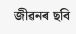জীৱনৰ ছবি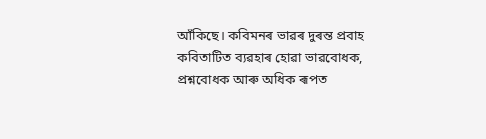আঁকিছে। কবিমনৰ ভাৱৰ দুৰন্ত প্ৰবাহ কবিতাটিত ব্যৱহাৰ হোৱা ভাৱবোধক, প্ৰশ্নবোধক আৰু অধিক ৰূপত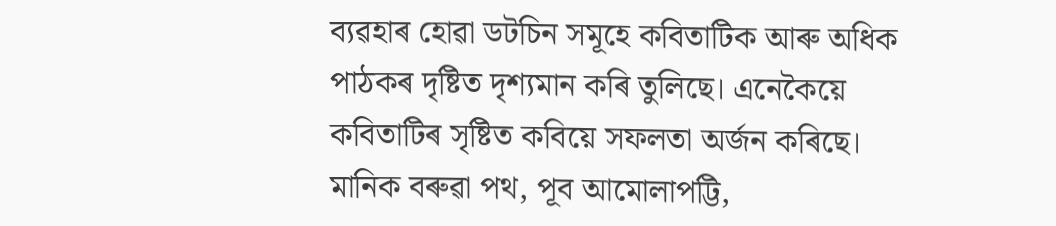ব্যৱহাৰ হোৱা ডটচিন সমূহে কবিতাটিক আৰু অধিক পাঠকৰ দৃষ্টিত দৃশ্যমান কৰি তুলিছে। এনেকৈয়ে কবিতাটিৰ সৃষ্টিত কবিয়ে সফলতা অৰ্জন কৰিছে।
মানিক বৰুৱা পথ, পূব আমোলাপট্টি,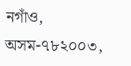নগাঁও, অসম-৭৮২০০৩,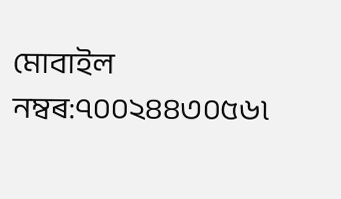মোবাইল নম্বৰ:৭০০২৪৪৩০৫৬৷